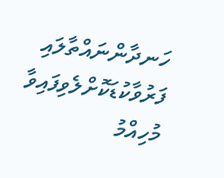ހަނދާންނައްތާލައި ފަރުވާކުޑަކޮށްލެވިފައިވާ މުހިއްމު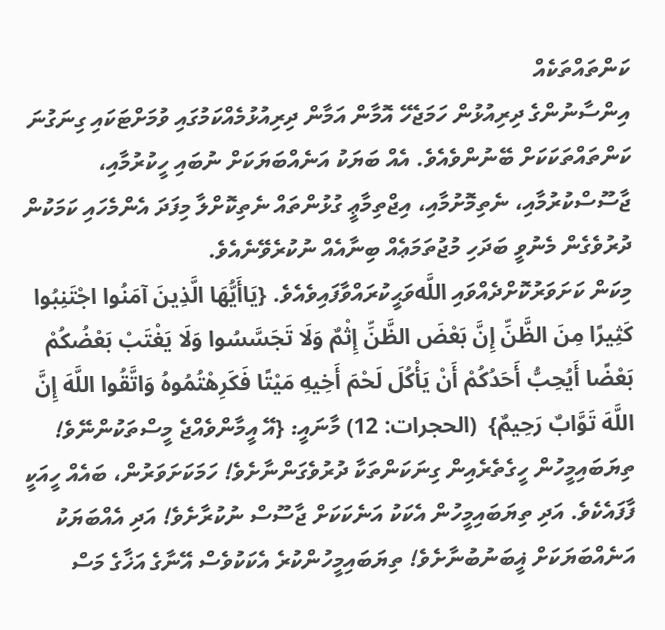ކަންތައްތަކެއް
އިންސާނުންގެ ދިރިއުޅުން ހަމަޖެހޭ އޮމާން އަމާން ދިރިއުޅުމެއްކަމުގައި ވުމަށްޓަކައި ގިނަގުނަ ކަންތައްތަކަކަށް ބޭނުންވެއެވެ. އެއް ބަޔަކު އަނެއްބަޔަކަށް ނުބައި ހީކުރުމާއި، ޖާސޫސްކުރުމާއި، ނެތިމޮށުމާއި، އިޖްތިމާޢީ ގުޅުންތައް ނެތިކޮށްލާ މިފަދަ އެންމެހައި ކަމަކުން ދުރުވެގެން މެނުވީ ބަދަހި މުޖުތަމަޢެއް ބިނާއެއް ނުކުރެވޭނެއެވެ.
މިކަން ކަށަވަރުކޮށްދެއްވައި اللَّهވަޙީކުރައްވާފައިވެއެވެ. {يَاأَيُّهَا الَّذِينَ آمَنُوا اجْتَنِبُوا كَثِيرًا مِنَ الظَّنِّ إِنَّ بَعْضَ الظَّنِّ إِثْمٌ وَلَا تَجَسَّسُوا وَلَا يَغْتَبْ بَعْضُكُمْ بَعْضًا أَيُحِبُّ أَحَدُكُمْ أَنْ يَأْكُلَ لَحْمَ أَخِيهِ مَيْتًا فَكَرِهْتُمُوهُ وَاتَّقُوا اللَّهَ إِنَّ اللَّهَ تَوَّابٌ رَحِيمٌ}  (الحجرات: 12) މާނައީ: {އޭ އީމާންވެއްޖެ މީސްތަކުންނޭވެ! ތިޔަބައިމީހުން ހީގެތެރެއިން ގިނަކަންތަކާ ދުރުވެގަންނާށެވެ! ހަމަކަށަވަރުން، ބައެއް ހީއަކީ ފާފައެކެވެ. އަދި ތިޔަބައިމީހުން އެކަކު އަނެކަކަށް ޖާސޫސް ނުކުރާށެވެ! އަދި އެއްބަޔަކު އަނެއްބަޔަކަށް ޣީބަނުބުނާށެވެ! ތިޔަބައިމީހުންކުރެ އެކަކުވެސް އޭނާގެ އަޚާގެ މަސް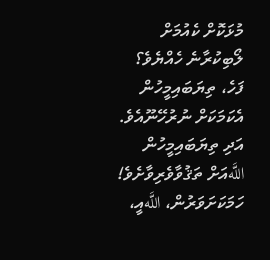މުޅަކޮށް ކެއުމަށް ލޯބިކުރާނެ ހެއްޔެވެ؟ ފަހެ، ތިޔަބައިމީހުން އެކަމަކަށް ނުރުހޭނޫއެވެ. އަދި ތިޔަބައިމީހުން اللَّهއަށް ތަޤުވާވެރިވާށެވެ! ހަމަކަށަވަރުން، اللَّهއީ،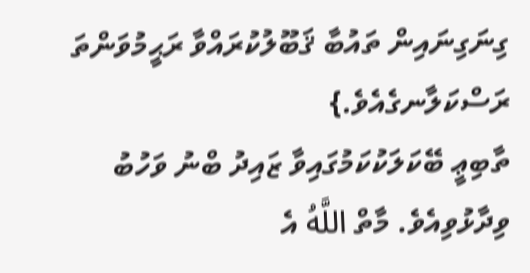ގިނަގިނައިން ތައުބާ ޤަބޫލުކުރައްވާ ރަޙީމުވަންތަ ރަސްކަލާނގެއެވެ.}
ތާބިޢީ ބޭކަލަކުކަމުގައިވާ ޒައިދު ބްނު ވަހުބު ވިދާޅުވިއެވެ. މާތް اللَّهُ އެ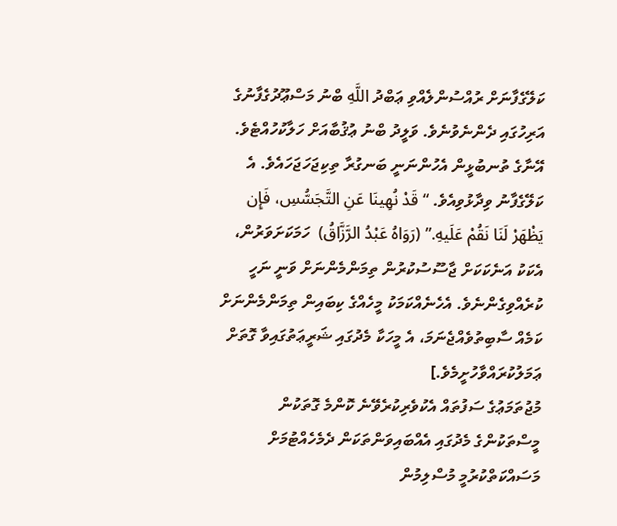ކަލޭގެފާނަށް ރުއްސުންލެއްވި ޢަބްދު اللَّهِ ބްނު މަސްޢޫދުގެފާނުގެ އަރިހުގައި ދެންނެވުނެވެ. ވަލީދު ބްނު ޢުޤުބާއަށް ހަލާކުހުއްޓެވެ. އޭނާގެ ތުނބުޅީން އެހުންނަނީ ބަނގުރާ ތިކިޖަހަޖަހައެވެ. އެ ކަލޭގެފާނު ވިދާޅުވިއެވެ. “قَدْ نُهِينَا عَنِ التَّجَسُّسِ، فَإِن يَظْهَرْ لَنَا نَقُمْ عَلَيهِ.” (رَوَاهُ عَبْدُ الرَّزَّاقُ)  ހަމަކަށަވަރުން، އެކަކު އަނެކަކަށް ޖާސޫސުކުރުން ތިމަންމެންނަށް ވަނީ ނަހީ ކުރެއްވިގެންނެވެ. އެހެނެއްކަމަކު މީހެއްގެ ކިބައިން ތިމަންމެންނަށް ކަމެއް ސާބިތުވެއްޖެނަމަ، އެ މީހަކާ މެދުގައި ޝަރީޢަތުގައިވާ ގޮތަށް ޢަމަލުކުރައްވާހުށީމެވެ.]
މުޖުތަމަޢުގެ ސަފުތައް އެކުވެރިކުރެވޭނެ ކޮންމެ ގޮތަކުން މީސްތަކުންގެ މެދުގައި އެއްބައިވަންތަކަން ދެމެހެއްޓުމަށް މަސައްކަތްކުރުމީ މުސްލިމުން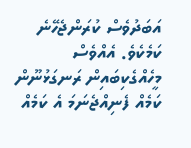އަބަދުވެސް ކުރަންޖެހޭނެ ކަމެކެވެ. އެއްވެސް މީހެއްގެކިބައިން ރަނގަޅުނޫން ކަމެއް ފެނިއްޖެނަމަ އެ ކަމެއް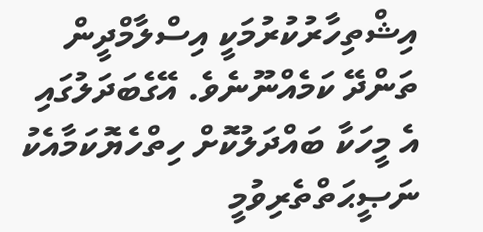އިޝްތިހާރުކުރުމަކީ އިސްލާމްދީން ތަންދޭ ކަމެއްނޫނެވެ. އޭގެބަދަލުގައި އެ މީހަކާ ބައްދަލުކޮށް ހިތްހެޔޮކަމާއެކު ނަޞީޙަތްތެރިވުމީ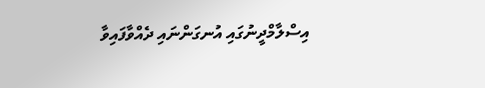އިސްލާމްދީނުގައި އުނގަންނައި ދެއްވާފައިވާ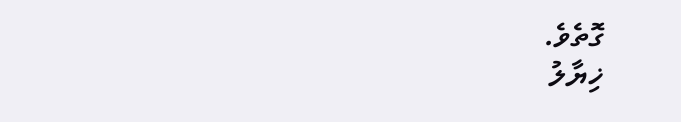ގޮތެވެ.
ޚިޔާލު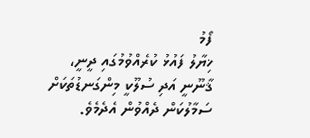ފޯމު
ޚިޔާލު ފައުޅު ކުރެއްވުމުގައި ދީނީ، ޤާނޫނީ އަދި ސުލޫކީ މިންގަނޑުތަކަށް ސަމާލުކަން ދެއްވުން އެދެމެވެ.